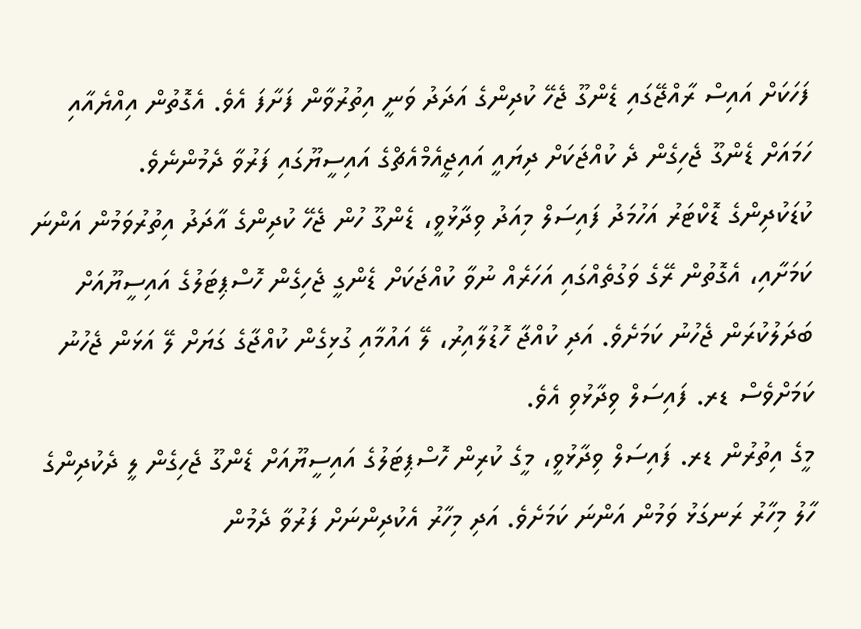ފަހަކަށް އައިސް ރާއްޖޭގައި ޑެންގޫ ޖެހޭ ކުދިންގެ އަދަދު ވަނީ އިތުރުވާން ފަށާފަ އެވެ. އެގޮތުން އިއްޔެއާއި ހަމައަށް ޑެންގޫ ޖެހިގެން ދެ ކުއްޖަކަށް ދިޔައީ އައިޖީއެމްއެޗްގެ އައިސީޔޫގައި ފަރުވާ ދެމުންނެވެ.
ކުޑަކުދިންގެ ޑޮކްޓަރު އަހުމަދު ފައިސަލް މިއަދު ވިދާޅުވީ، ޑެންގޫ ހުން ޖެހޭ ކުދިންގެ އާދަދު އިތުރުވަމުން އަންނަ ކަމަށާއި، އެގޮތުން ރޭގެ ވަގުތެއްގައި އަހަރެއް ނުވާ ކުއްޖަކަށް ޑެންގީ ޖެހިގެން ހޮސްޕިޓަލުގެ އައިސީޔޫއަށް ބަދަލުކުރަން ޖެހުނު ކަމަށެވެ. އަދި ކުއްޖާ ހޮޑުލާއިރު، ލޭ އައުމާއި ގުޅިގެން ކުއްޖާގެ ގަޔަށް ލޭ އަޅަން ޖެހުނު ކަމަށްވެސް ޑރ. ފައިސަލް ވިދާޅުވި އެވެ.
މީގެ އިތުރުން ޑރ. ފައިސަލް ވިދާޅުވީ، މީގެ ކުރިން ހޮސްޕިޓަލުގެ އައިސީޔޫއަށް ޑެންގޫ ޖެހިގެން ލީ ދެކުދިންގެ ހާލު މިހާރު ރަނގަޅު ވަމުން އަންނަ ކަމަށެވެ. އަދި މިހާރު އެކުދިންނަށް ފަރުވާ ދެމުން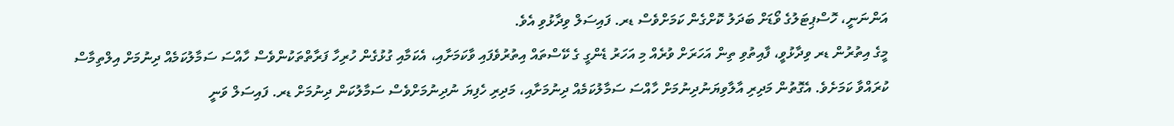އަންނަނީ، ހޮސްޕިޓަލުގެ ވޯޑަށް ބަދަލު ކޮށްގެން ކަމަށްވެސް ޑރ. ފައިސަލް ވިދާޅުވި އެވެ.
މީގެ އިތުރުން ޑރ ވިދާޅުވީ، ފާއިތުވި ތިން އަހަރަށް ވުރެއް މި އަހަރު ޑެންގީ ގެ ކޭސްތައް އިތުރުވެފައި ވާކަމަށާއި، އެކަމާއި ގުޅުގެން ހުރިހާ ފަރާތްތަކުންވެސް ހާއްސަ ސަމާލުކަމެއް ދިނުމަށް އިލްތިމާސް ކުރައްވާ ކަމަށެވެ. އެގޮތުން މަދިރި އާލާވިޔަނުދިނުމަށް ހާއްސަ ސަމާލުކަމެއް ދިނުމަށާއި، މަދިރި ހެފިޔަ ނުދިނުމަށްވެސް ސަމާލުކަން ދިނުމަށް ޑރ. ފައިސަލް ވަނީ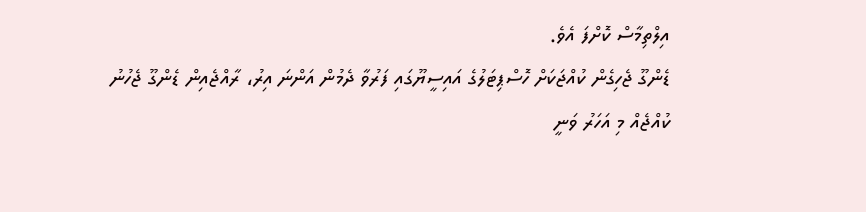އިލްތިމާސް ކޮށްފަ އެވެ.
ޑެންގޫ ޖެހިގެން ކުއްޖަކަށް ހޮސްޕިޓަލުގެ އައިސީޔޫގައި ފަރުވާ ދެމުން އަންނަ އިރު، ރާއްޖެއިން ޑެންގޫ ޖެހުނު ކުއްޖެއް މި އަހަރު ވަނީ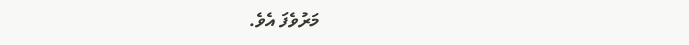މަރުވެފަ އެވެ.